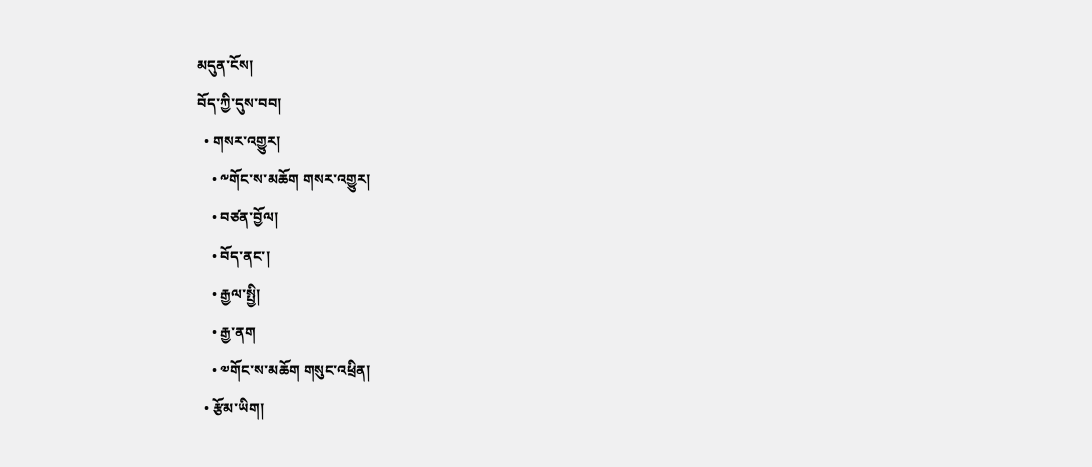མདུན་ངོས།
བོད་ཀྱི་དུས་བབ།
  • གསར་འགྱུར།
    • ༸གོང་ས་མཆོག གསར་འགྱུར།
    • བཙན་བྱོལ།
    • བོད་ནང་།
    • རྒྱལ་སྤྱི།
    • རྒྱ་ནག
    • ༧གོང་ས་མཆོག གསུང་འཕྲིན།
  • རྩོམ་ཡིག།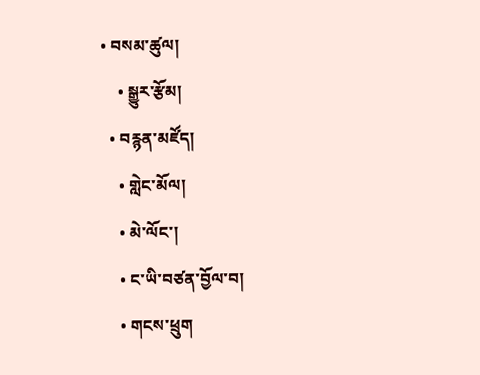• བསམ་ཚུལ།
    • སྒྱུར་རྩོམ།
  • བརྙན་མཛོད།
    • གླེང་མོལ།
    • མེ་ལོང་།
    • ང་ཡི་བཙན་བྱོལ་བ།
    • གངས་ཕྲུག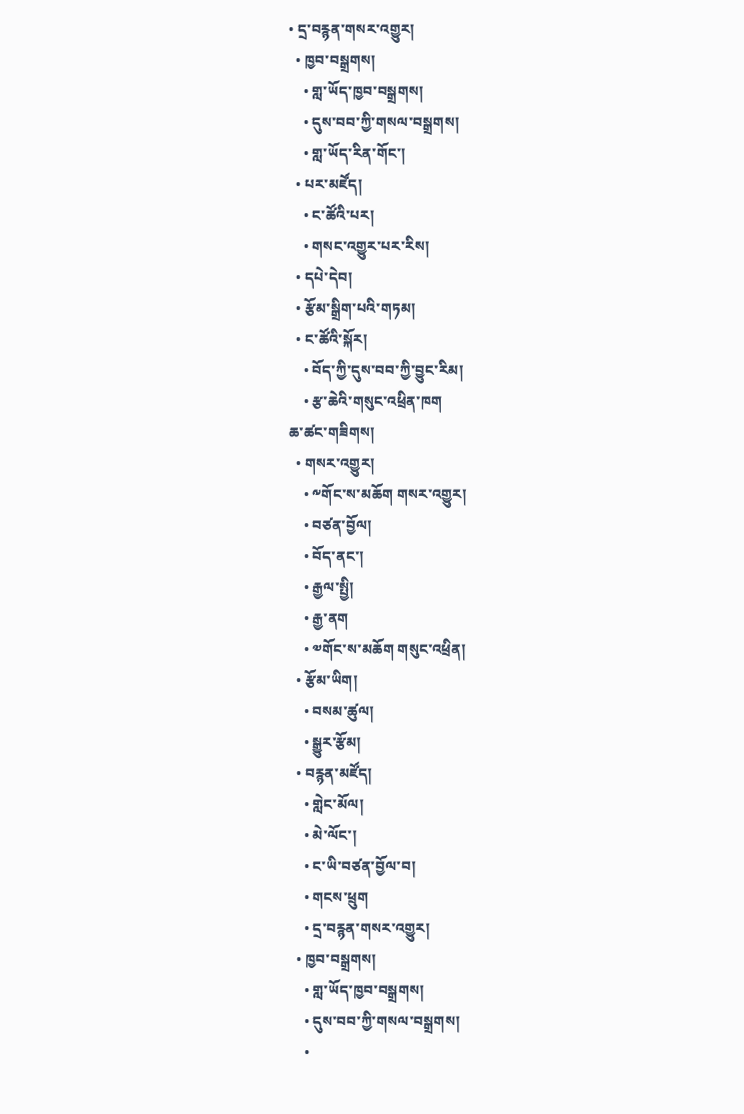• དྲ་བརྙན་གསར་འགྱུར།
  • ཁྱབ་བསྒྲགས།
    • གླ་ཡོད་ཁྱབ་བསྒྲགས།
    • དུས་བབ་ཀྱི་གསལ་བསྒྲགས།
    • གླ་ཡོད་རིན་གོང་།
  • པར་མཛོད།
    • ང་ཚོའི་པར།
    • གསང་འགྱུར་པར་རིས།
  • དཔེ་དེབ།
  • རྩོམ་སྒྲིག་པའི་གཏམ།
  • ང་ཚོའི་སྐོར།
    • བོད་ཀྱི་དུས་བབ་ཀྱི་བྱུང་རིམ།
    • རྩ་ཆེའི་གསུང་འཕྲིན་ཁག
ཆ་ཚང་གཟིགས།
  • གསར་འགྱུར།
    • ༸གོང་ས་མཆོག གསར་འགྱུར།
    • བཙན་བྱོལ།
    • བོད་ནང་།
    • རྒྱལ་སྤྱི།
    • རྒྱ་ནག
    • ༧གོང་ས་མཆོག གསུང་འཕྲིན།
  • རྩོམ་ཡིག།
    • བསམ་ཚུལ།
    • སྒྱུར་རྩོམ།
  • བརྙན་མཛོད།
    • གླེང་མོལ།
    • མེ་ལོང་།
    • ང་ཡི་བཙན་བྱོལ་བ།
    • གངས་ཕྲུག
    • དྲ་བརྙན་གསར་འགྱུར།
  • ཁྱབ་བསྒྲགས།
    • གླ་ཡོད་ཁྱབ་བསྒྲགས།
    • དུས་བབ་ཀྱི་གསལ་བསྒྲགས།
    •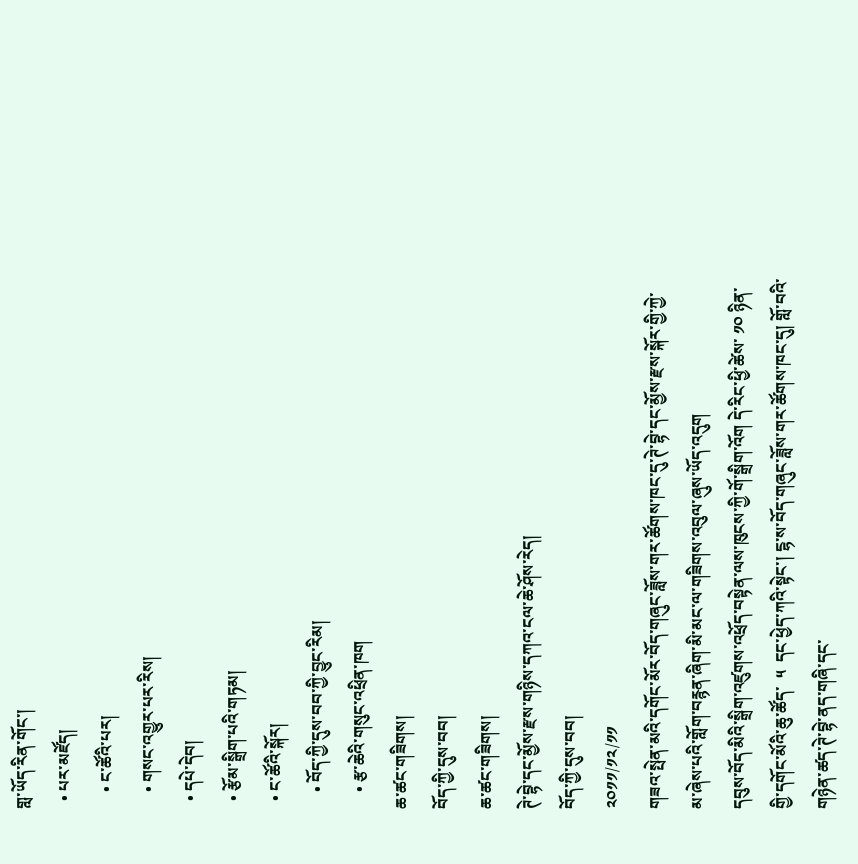གླ་ཡོད་རིན་གོང་།
  • པར་མཛོད།
    • ང་ཚོའི་པར།
    • གསང་འགྱུར་པར་རིས།
  • དཔེ་དེབ།
  • རྩོམ་སྒྲིག་པའི་གཏམ།
  • ང་ཚོའི་སྐོར།
    • བོད་ཀྱི་དུས་བབ་ཀྱི་བྱུང་རིམ།
    • རྩ་ཆེའི་གསུང་འཕྲིན་ཁག
ཆ་ཚང་གཟིགས།
བོད་ཀྱི་དུས་བབ།
ཆ་ཚང་གཟིགས།
ཊེ་བྷེ་དང་མྱོས་རྫས་གཉིས་དཀའ་ངལ་ཆེ་ཤོས་རེད།
བོད་ཀྱི་དུས་བབ།
༢༠༡༡/༡༢/༡༡
གཟའ་སྤེན་མའི་དགོང་མོར་བོད་གཞུང་ཟློས་གར་ཚོགས་ཁང་དུ་ཊེ་བྷེ་དང་མྱོས་རྫས་སྐོར་གྱི་ཀྱེ་མ་ཞེས་པའི་གློག་བརྙན་ཞིག་མི་མང་ལ་གཟིགས་འབུལ་ཞུས་ཡོད་འདུག
དབུས་བོད་མིའི་སྒྲིག་འཛུགས་འཕྲོད་བསྟེན་ལས་ཁུངས་ཀྱི་གོ་སྒྲིག་འོག དེ་རིང་ཕྱི་ཚེས་ ༡༠ ཉིན་གྱི་དགོང་མོའི་ཆུ་ཚོད་  ༥  དང་ཕྱེད་ཀའི་སྟེང་། ངྷ་ས་བོད་གཞུང་ཟློས་གར་ཚོགས་ཁང་དུ། གློ་བའི་གཉེན་ཚད་ཊེ་བྷེ་ནད་གཞི་དང་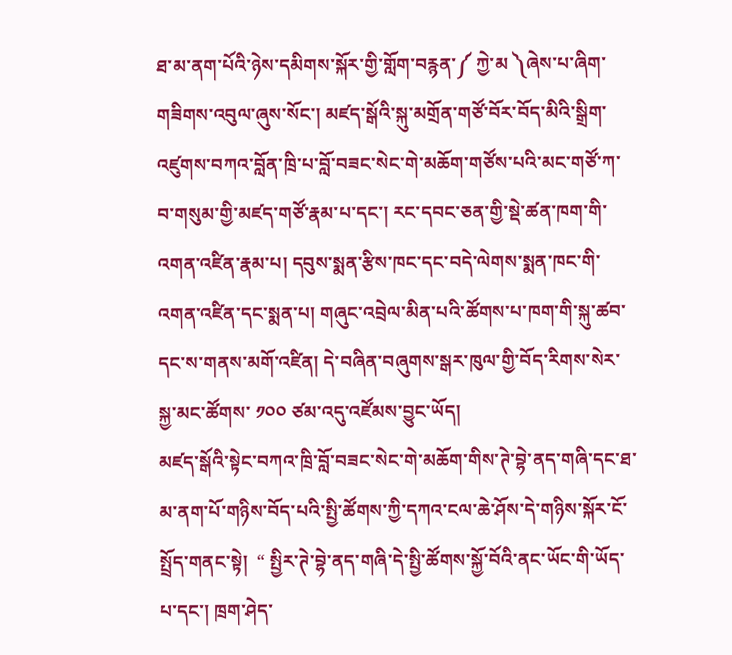ཐ་མ་ནག་པོའི་ཉེས་དམིགས་སྐོར་གྱི་གློག་བརྙན་༼ ཀྱེ་མ ༽ཞེས་པ་ཞིག་གཟིགས་འབུལ་ཞུས་སོང་། མཛད་སྒོའི་སྐུ་མགྲོན་གཙོ་བོར་བོད་མིའི་སྒྲིག་འཛུགས་བཀའ་བློན་ཁྲི་པ་བློ་བཟང་སེང་གེ་མཆོག་གཙོས་པའི་མང་གཙོ་ཀ་བ་གསུམ་གྱི་མཛད་གཙོ་རྣམ་པ་དང་། རང་དབང་ཅན་གྱི་སྡེ་ཚན་ཁག་གི་འགན་འཛིན་རྣམ་པ། དབུས་སྨན་རྩིས་ཁང་དང་བདེ་ལེགས་སྨན་ཁང་གི་འགན་འཛིན་དང་སྨན་པ། གཞུང་འབྲེལ་མིན་པའི་ཚོགས་པ་ཁག་གི་སྐུ་ཚབ་དང་ས་གནས་མགོ་འཛིན། དེ་བཞིན་བཞུགས་སྒར་ཁུལ་གྱི་བོད་རིགས་སེར་སྐྱ་མང་ཚོགས་ ༡༠༠ ཙམ་འདུ་འཛོམས་བྱུང་ཡོད།
མཛད་སྒོའི་སྟེང་བཀའ་ཁྲི་བློ་བཟང་སེང་གེ་མཆོག་གིས་ཊེ་བྷེ་ནད་གཞི་དང་ཐ་མ་ནག་པོ་གཉིས་བོད་པའི་སྤྱི་ཚོགས་ཀྱི་དཀའ་ངལ་ཆེ་ཤོས་དེ་གཉིས་སྐོར་ངོ་སྤྲོད་གནང་སྟེ།  “ སྤྱིར་ཊེ་བྷེ་ནད་གཞི་དེ་སྤྱི་ཚོགས་སྐྱོ་བོའི་ནང་ཡོང་གི་ཡོད་པ་དང་། ཁྲག་ཤེད་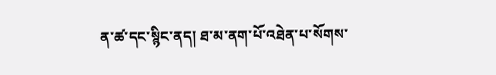ན་ཚ་དང་སྙིང་ནད། ཐ་མ་ནག་པོ་འཐེན་པ་སོགས་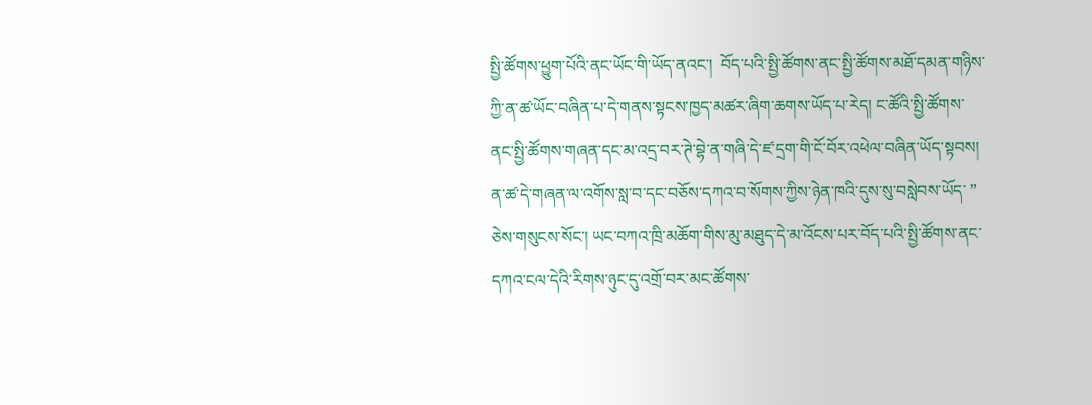སྤྱི་ཚོགས་ཕྱུག་པོའི་ནང་ཡོང་གི་ཡོད་ནའང་།  བོད་པའི་སྤྱི་ཚོགས་ནང་སྤྱི་ཚོགས་མཐོ་དམན་གཉིས་ཀྱི་ན་ཚ་ཡོང་བཞིན་པ་དེ་གནས་སྟངས་ཁྱད་མཚར་ཞིག་ཆགས་ཡོད་པ་རེད། ང་ཚོའི་སྤྱི་ཚོགས་ནང་སྤྱི་ཚོགས་གཞན་དང་མ་འདྲ་བར་ཊེ་བྷེ་ན་གཞི་དེ་ཛ་དྲག་གི་ངོ་བོར་འཕེལ་བཞིན་ཡོད་སྟབས། ན་ཚ་དེ་གཞན་ལ་འགོས་སླ་བ་དང་བཅོས་དཀའ་བ་སོགས་ཀྱིས་ཉེན་ཁའི་དུས་སུ་བསླེབས་ཡོད་ ” ཅེས་གསུངས་སོང་། ཡང་བཀའ་ཁྲི་མཆོག་གིས་མུ་མཐུད་དེ་མ་འོངས་པར་བོད་པའི་སྤྱི་ཚོགས་ནང་དཀའ་ངལ་དེའི་རིགས་ཉུང་དུ་འགྲོ་བར་མང་ཚོགས་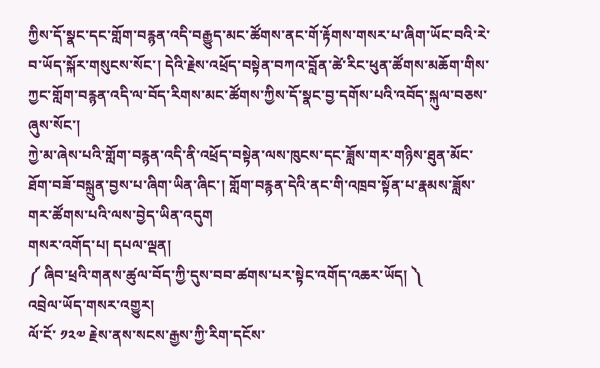ཀྱིས་དོ་སྣང་དང་གློག་བརྙན་འདི་བརྒྱུད་མང་ཚོགས་ནང་གོ་རྟོགས་གསར་པ་ཞིག་ཡོང་བའི་རེ་བ་ཡོད་སྐོར་གསུངས་སོང་། དེའི་རྗེས་འཕྲོད་བསྟེན་བཀའ་བློན་ཚེ་རིང་ཕུན་ཚོགས་མཆོག་གིས་ཀྱང་གློག་བརྙན་འདི་ལ་བོད་རིགས་མང་ཚོགས་ཀྱིས་དོ་སྣང་བྱ་དགོས་པའི་འབོད་སྐུལ་བཅས་ཞུས་སོང་།
ཀྱེ་མ་ཞེས་པའི་གློག་བརྙན་འདི་ནི་འཕྲོད་བསྟེན་ལས་ཁུངས་དང་ཟློས་གར་གཉིས་ཐུན་མོང་ཐོག་བཟོ་བསྐྲུན་བྱས་པ་ཞིག་ཡིན་ཞིང་། གློག་བརྙན་དེའི་ནང་གི་འཁྲབ་སྟོན་པ་རྣམས་ཟློས་གར་ཚོགས་པའི་ལས་བྱེད་ཡིན་འདུག
གསར་འགོད་པ། དཔལ་ལྡན།
༼ ཞིབ་ཕྲའི་གནས་ཚུལ་བོད་ཀྱི་དུས་བབ་ཚགས་པར་སྟེང་འགོད་འཆར་ཡོད། ༽
འབྲེལ་ཡོད་གསར་འགྱུར།
ལོ་ངོ་ ༡༢༧ རྗེས་ནས་སངས་རྒྱས་ཀྱི་རིག་དངོས་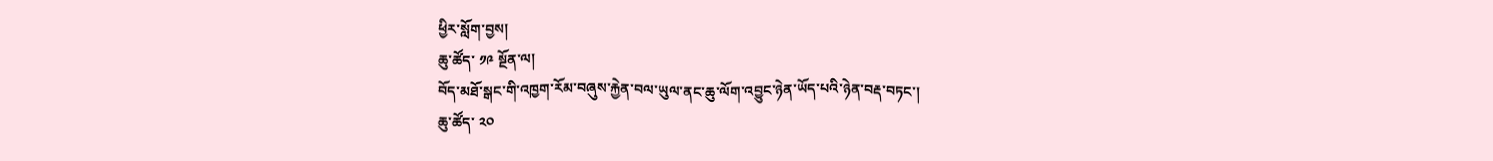ཕྱིར་སློག་བྱས།
ཆུ་ཚོད་ ༡༩ སྔོན་ལ།
བོད་མཐོ་སྒང་གི་འཁྱག་རོམ་བཞུས་རྐྱེན་བལ་ཡུལ་ནང་ཆུ་ལོག་འབྱུང་ཉེན་ཡོད་པའི་ཉེན་བརྡ་བཏང་།
ཆུ་ཚོད་ ༢༠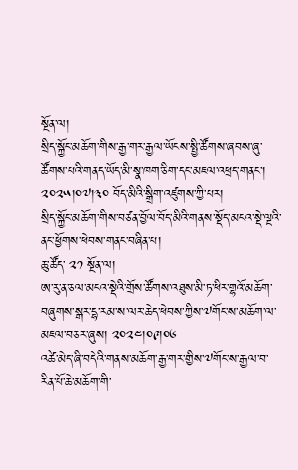སྔོན་ལ།
སྲིད་སྐྱོང་མཆོག་གིས་རྒྱ་གར་རྒྱལ་ཡོངས་སྤྱི་ཚོགས་ཞབས་ཞུ་ཚོགས་པའི་གནད་ཡོད་མི་སྣ་ཁག་ཅིག་དང་མཇལ་འཕྲད་གནང་། ༢༠༢༥།༠༧།༣༠ བོད་མིའི་སྒྲིག་འཛུགས་ཀྱི་པར།
སྲིད་སྐྱོང་མཆོག་གིས་བཙན་བྱོལ་བོད་མིའི་གནས་སྡོད་མངའ་སྡེ་ལྔའི་ནང་ཕྱོགས་ཕེབས་གནང་བཞིན་པ།
ཆུ་ཚོད་ ༢༡ སྔོན་ལ།
ཨ་རུ་ན་ཅལ་མངའ་སྡེའི་གྲོས་ཚོགས་འཐུས་མི་ཏ་ཕིར་གྷའོ་མཆོག་བཞུགས་སྒར་དྷ་རམ་ས་ལར་ཆེད་ཕེབས་ཀྱིས་༧གོང་ས་མཆོག་ལ་མཇལ་བཅར་ཞུས། ༢༠༢༤།༠༩།༠༦
འཚེ་མེད་ཞི་བདེའི་གནས་མཆོག་རྒྱ་གར་གྱིས་༧གོང་ས་རྒྱལ་བ་རིན་པོ་ཆེ་མཆོག་གི་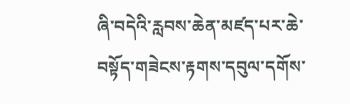ཞི་བདེའི་རླབས་ཆེན་མཛད་པར་ཆེ་བསྟོད་གཟེངས་རྟགས་དབུལ་དགོས་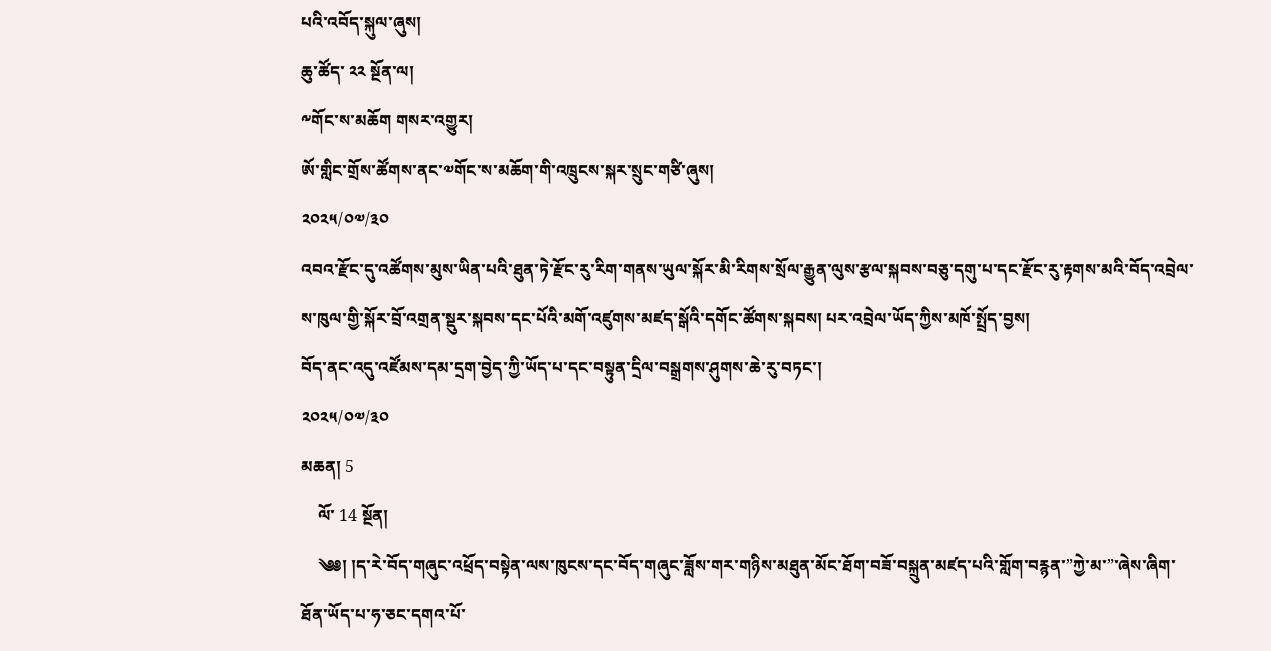པའི་འབོད་སྐུལ་ཞུས།
ཆུ་ཚོད་ ༢༢ སྔོན་ལ།
༸གོང་ས་མཆོག གསར་འགྱུར།
ཨོ་གླིང་གྲོས་ཚོགས་ནང་༧གོང་ས་མཆོག་གི་འཁྲུངས་སྐར་སྲུང་གཙི་ཞུས།
༢༠༢༥/༠༧/༣༠
འབའ་རྫོང་དུ་འཚོགས་མུས་ཡིན་པའི་ཐུན་ཏེ་རྫོང་རུ་རིག་གནས་ཡུལ་སྐོར་མི་རིགས་སྲོལ་རྒྱུན་ལུས་རྩལ་སྐབས་བཅུ་དགུ་པ་དང་རྫོང་རུ་རྟགས་མའི་བོད་འབྲེལ་ས་ཁུལ་གྱི་སྐོར་བྲོ་འགྲན་སྡུར་སྐབས་དང་པོའི་མགོ་འཛུགས་མཛད་སྒོའི་དགོང་ཚོགས་སྐབས། པར་འབྲེལ་ཡོད་ཀྱིས་མཁོ་སྤྲོད་བྱས།
བོད་ནང་འདུ་འཛོམས་དམ་དྲག་བྱེད་ཀྱི་ཡོད་པ་དང་བསྟུན་དྲིལ་བསྒྲགས་ཤུགས་ཆེ་རུ་བཏང་།
༢༠༢༥/༠༧/༣༠
མཆན། 5
    ལོ་ 14 སྔོན།
    ༄༅། །ད་རེ་བོད་གཞུང་འཕྲོད་བསྟེན་ལས་ཁུངས་དང་བོད་གཞུང་ཟློས་གར་གཉིས་མཐུན་མོང་ཐོག་བཟོ་བསྐྲུན་མཛད་པའི་གློག་བརྙན་”ཀྱེ་མ་”་ཞེས་ཞིག་ཐོན་ཡོད་པ་ཧ་ཅང་དགའ་པོ་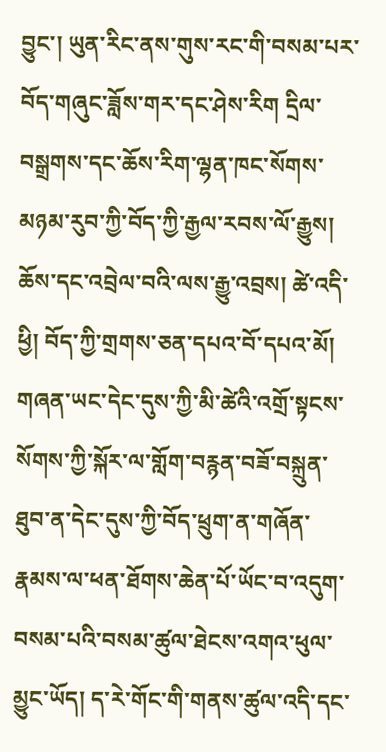བྱུང་། ཡུན་རིང་ནས་གུས་རང་གི་བསམ་པར་བོད་གཞུང་ཟློས་གར་དང་ཤེས་རིག དྲིལ་བསྒྲགས་དང་ཆོས་རིག་ལྷན་ཁང་སོགས་མཉམ་རུབ་ཀྱི་བོད་ཀྱི་རྒྱལ་རབས་ལོ་རྒྱུས། ཆོས་དང་འབྲེལ་བའི་ལས་རྒྱུ་འབྲས། ཚེ་འདི་ཕྱི། བོད་ཀྱི་གྲགས་ཅན་དཔའ་བོ་དཔའ་མོ། གཞན་ཡང་དེང་དུས་ཀྱི་མི་ཚེའི་འགྲོ་སྟངས་སོགས་ཀྱི་སྐོར་ལ་གློག་བརྙན་བཟོ་བསྐྲུན་ཐུབ་ན་དེང་དུས་ཀྱི་བོད་ཕྲུག་ན་གཞོན་རྣམས་ལ་ཕན་ཐོགས་ཆེན་པོ་ཡོང་བ་འདུག་བསམ་པའི་བསམ་ཚུལ་ཐེངས་འགའ་ཕུལ་མྱུང་ཡོད། ད་རེ་གོང་གི་གནས་ཚུལ་འདི་དང་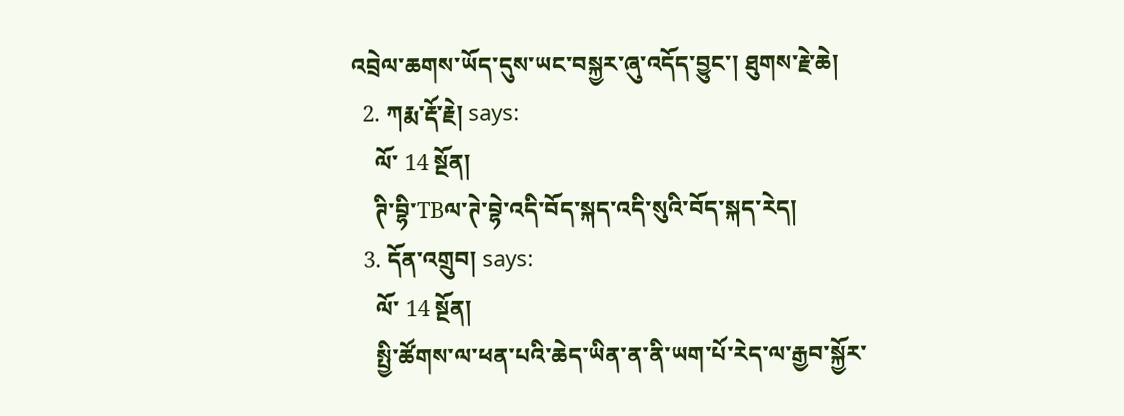འབྲེལ་ཆགས་ཡོད་དུས་ཡང་བསྐྱར་ཞུ་འདོད་བྱུང་། ཐུགས་རྗེ་ཆེ།
  2. ཀརྨ་རྡོ་རྗེ། says:
    ལོ་ 14 སྔོན།
    ཊི་བྷི་TBལ་ཊེ་བྷེ་འདི་བོད་སྐད་འདི་སུའི་བོད་སྐད་རེད།
  3. དོན་འགྲུབ། says:
    ལོ་ 14 སྔོན།
    སྤྱི་ཚོགས་ལ་ཕན་པའི་ཆེད་ཡིན་ན་ནི་ཡག་པོ་རེད་ལ་རྒྱབ་སྐྱོར་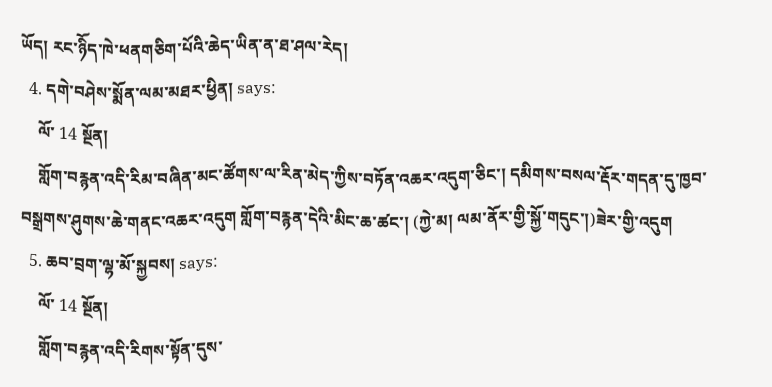ཡོད། རང་ཉིོད་ཁེ་ཕནགཅིག་པོའི་ཆེད་ཡིན་ན་ཐ་ཤལ་རེད།
  4. དགེ་བཤེས་སྨོན་ལམ་མཐར་ཕྱིན། says:
    ལོ་ 14 སྔོན།
    གློག་བརྙན་འདི་རིམ་བཞིན་མང་ཚོགས་ལ་རིན་མེད་ཀྱིས་བཏོན་འཆར་འདུག་ཅིང་། དམིགས་བསལ་རྡོར་གདན་དུ་ཁྱབ་བསྒྲགས་ཤུགས་ཆེ་གནང་འཆར་འདུག གློག་བརྙན་དེའི་མིང་ཆ་ཚང་། (ཀྱེ་མ། ལམ་ནོར་གྱི་སྐྱོ་གདུང་།)ཟེར་གྱི་འདུག
  5. ཆབ་བྲག་ལྷ་མོ་སྐྱབས། says:
    ལོ་ 14 སྔོན།
    གློག་བརྙན་འདི་རིགས་སྟོན་དུས་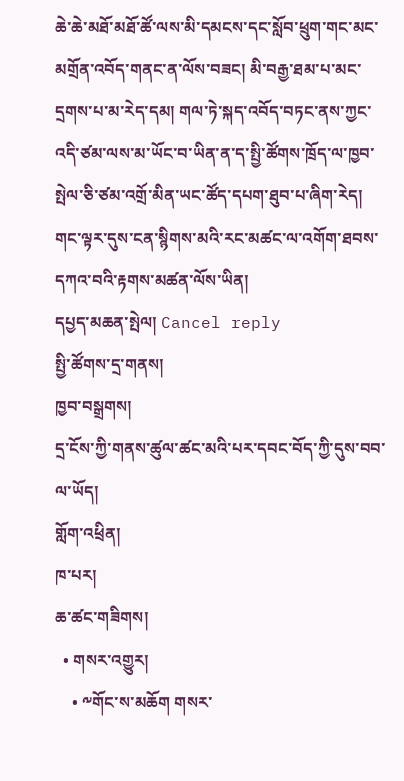ཆེ་ཆེ་མཐོ་མཐོ་ཚོ་ལས་མི་དམངས་དང་སློབ་ཕྲུག་གང་མང་མགྲོན་འབོད་གནང་ན་ལོས་བཟང། མི་བརྒྱ་ཐམ་པ་མང་དྲགས་པ་མ་རེད་དམ། གལ་ཏེ་སྐད་འབོད་བཏང་ནས་ཀྱང་འདི་ཙམ་ལས་མ་ཡོང་བ་ཡིན་ན་ད་སྤྱི་ཚོགས་ཁྲོད་ལ་ཁྱབ་སྤེལ་ཅི་ཙམ་འགྲོ་མིན་ཡང་ཚོད་དཔག་ཐུབ་པ་ཞིག་རེད། གང་ལྟར་དུས་ངན་སྙིགས་མའི་རང་མཚང་ལ་འགོག་ཐབས་དཀའ་བའི་རྟགས་མཚན་ལོས་ཡིན།
དཔྱད་མཆན་སྤེལ། Cancel reply
སྤྱི་ཚོགས་དྲ་གནས།
ཁྱབ་བསྒྲགས།
དྲ་ངོས་ཀྱི་གནས་ཚུལ་ཚང་མའི་པར་དབང་བོད་ཀྱི་དུས་བབ་ལ་ཡོད།
གློག་འཕྲིན།
ཁ་པར།
ཆ་ཚང་གཟིགས།
  • གསར་འགྱུར།
    • ༸གོང་ས་མཆོག གསར་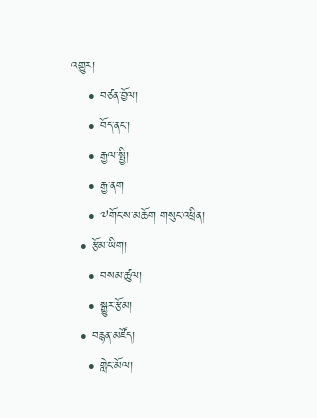འགྱུར།
    • བཙན་བྱོལ།
    • བོད་ནང་།
    • རྒྱལ་སྤྱི།
    • རྒྱ་ནག
    • ༧གོང་ས་མཆོག གསུང་འཕྲིན།
  • རྩོམ་ཡིག།
    • བསམ་ཚུལ།
    • སྒྱུར་རྩོམ།
  • བརྙན་མཛོད།
    • གླེང་མོལ།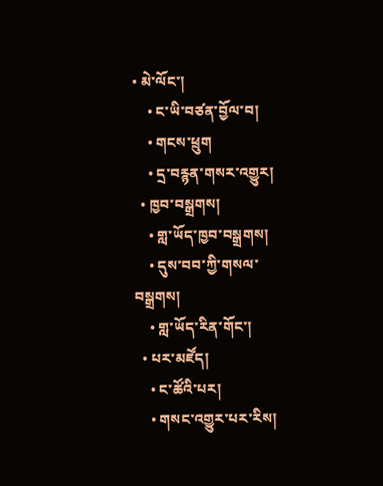• མེ་ལོང་།
    • ང་ཡི་བཙན་བྱོལ་བ།
    • གངས་ཕྲུག
    • དྲ་བརྙན་གསར་འགྱུར།
  • ཁྱབ་བསྒྲགས།
    • གླ་ཡོད་ཁྱབ་བསྒྲགས།
    • དུས་བབ་ཀྱི་གསལ་བསྒྲགས།
    • གླ་ཡོད་རིན་གོང་།
  • པར་མཛོད།
    • ང་ཚོའི་པར།
    • གསང་འགྱུར་པར་རིས།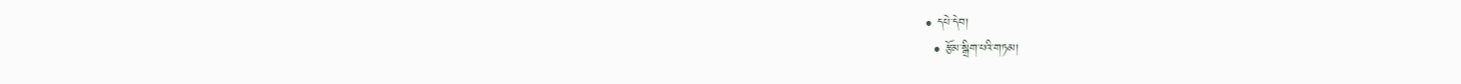• དཔེ་དེབ།
  • རྩོམ་སྒྲིག་པའི་གཏམ།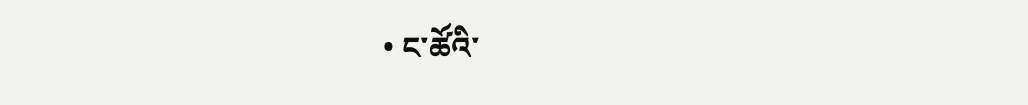• ང་ཚོའི་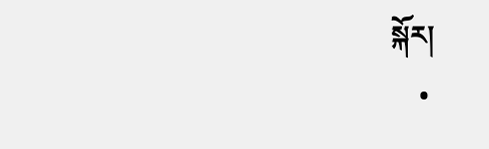སྐོར།
    •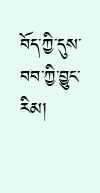བོད་ཀྱི་དུས་བབ་ཀྱི་བྱུང་རིམ།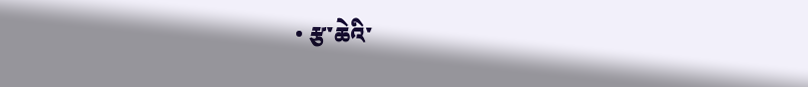• རྩ་ཆེའི་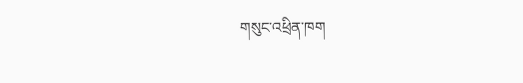གསུང་འཕྲིན་ཁག